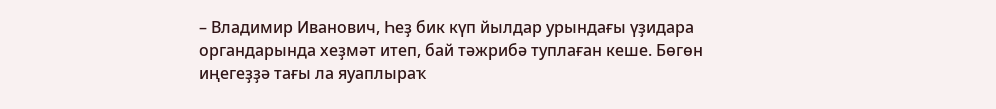– Владимир Иванович, Һеҙ бик күп йылдар урындағы үҙидара органдарында хеҙмәт итеп, бай тәжрибә туплаған кеше. Бөгөн иңегеҙҙә тағы ла яуаплыраҡ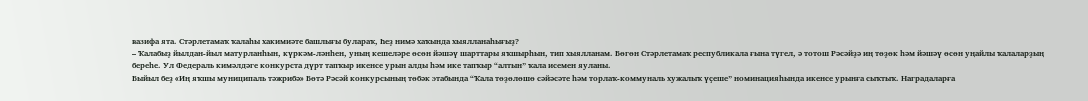вазифа ята. Стәрлетамаҡ ҡалаһы хакимиәте башлығы булараҡ, Һеҙ нимә хаҡында хыялланаһығыҙ?
– Ҡалабыҙ йылдан-йыл матурланһын, күркәм-ләнһен, уның кешеләре өсөн йәшәү шарттары яҡшырһын, тип хыялланам. Бөгөн Стәрлетамаҡ республикала ғына түгел, ә тотош Рәсәйҙә иң төҙөк һәм йәшәү өсөн уңайлы ҡалаларҙың береһе. Ул Федераль кимәлдәге конкурста дүрт тапҡыр икенсе урын алды һәм ике тапҡыр “алтын” ҡала исемен яуланы.
Быйыл беҙ «Иң яҡшы муниципаль тәжрибә» Бөтә Рәсәй конкурсының төбәк этабында “Ҡала төҙөлөшө сәйәсәте һәм торлаҡ-коммуналь хужалыҡ үҫеше” номинацияһында икенсе урынға сыҡтыҡ. Наградаларға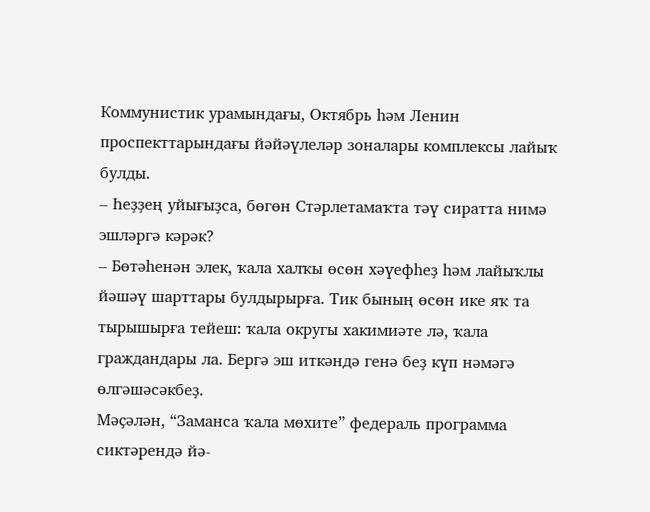Коммунистик урамындағы, Октябрь һәм Ленин проспекттарындағы йәйәүлеләр зоналары комплексы лайыҡ булды.
– Һеҙҙең уйығыҙса, бөгөн Стәрлетамаҡта тәү сиратта нимә эшләргә кәрәк?
– Бөтәһенән элек, ҡала халҡы өсөн хәүефһеҙ һәм лайыҡлы йәшәү шарттары булдырырға. Тик бының өсөн ике яҡ та тырышырға тейеш: ҡала округы хакимиәте лә, ҡала граждандары ла. Бергә эш иткәндә генә беҙ күп нәмәгә өлгәшәсәкбеҙ.
Мәҫәлән, “Заманса ҡала мөхите” федераль программа сиктәрендә йә-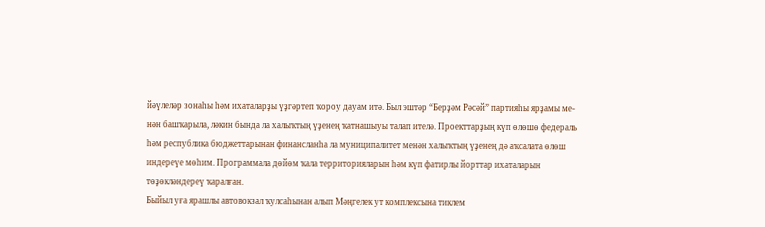йәүлеләр зонаһы һәм ихаталарҙы үҙгәртеп ҡороу дауам итә. Был эштәр “Берҙәм Рәсәй” партияһы ярҙамы ме-
нән башҡарыла, ләкин бында ла халыҡтың үҙенең ҡатнашыуы талап ителә. Проекттарҙың күп өлөшө федераль һәм республика бюджеттарынан финансланһа ла муниципалитет менән халыҡтың үҙенең дә аҡсалата өлөш индереүе мөһим. Программала дөйөм ҡала территорияларын һәм күп фатирлы йорттар ихаталарын төҙөкләндереү ҡаралған.
Быйыл уға ярашлы автовокзал ҡулсаһынан алып Мәңгелек ут комплексына тиклем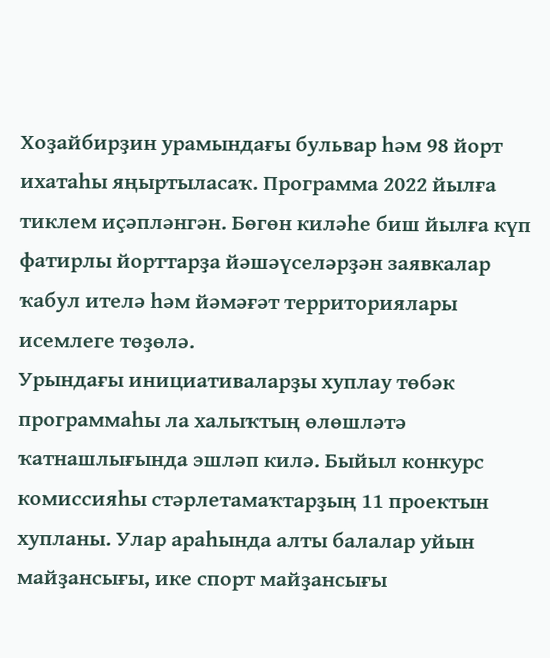Хоҙайбирҙин урамындағы бульвар һәм 98 йорт ихатаһы яңыртыласаҡ. Программа 2022 йылға тиклем иҫәпләнгән. Бөгөн киләһе биш йылға күп фатирлы йорттарҙа йәшәүселәрҙән заявкалар ҡабул ителә һәм йәмәғәт территориялары исемлеге төҙөлә.
Урындағы инициативаларҙы хуплау төбәк программаһы ла халыҡтың өлөшләтә ҡатнашлығында эшләп килә. Быйыл конкурс комиссияһы стәрлетамаҡтарҙың 11 проектын хупланы. Улар араһында алты балалар уйын майҙансығы, ике спорт майҙансығы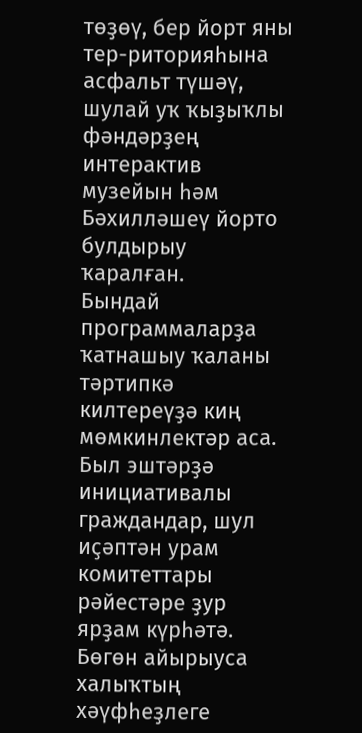төҙөү, бер йорт яны тер-риторияһына асфальт түшәү, шулай уҡ ҡыҙыҡлы фәндәрҙең интерактив музейын һәм Бәхилләшеү йорто булдырыу ҡаралған.
Бындай программаларҙа ҡатнашыу ҡаланы тәртипкә килтереүҙә киң мөмкинлектәр аса. Был эштәрҙә инициативалы граждандар, шул иҫәптән урам комитеттары рәйестәре ҙур ярҙам күрһәтә.
Бөгөн айырыуса халыҡтың хәүфһеҙлеге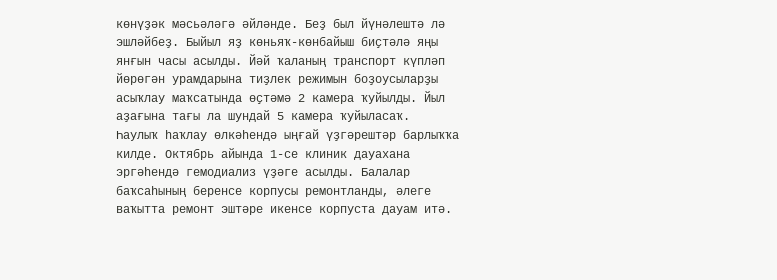көнүҙәк мәсьәләгә әйләнде. Беҙ был йүнәлештә лә эшләйбеҙ. Быйыл яҙ көньяҡ-көнбайыш биҫтәлә яңы янғын часы асылды. Йәй ҡаланың транспорт күпләп йөрөгән урамдарына тиҙлек режимын боҙоусыларҙы асыҡлау маҡсатында өҫтәмә 2 камера ҡуйылды. Йыл аҙағына тағы ла шундай 5 камера ҡуйыласаҡ.
Һаулыҡ һаҡлау өлкәһендә ыңғай үҙгәрештәр барлыҡҡа килде. Октябрь айында 1-се клиник дауахана эргәһендә гемодиализ үҙәге асылды. Балалар баҡсаһының беренсе корпусы ремонтланды, әлеге ваҡытта ремонт эштәре икенсе корпуста дауам итә.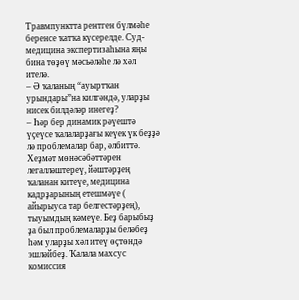Травмпунктта рентген бүлмәһе беренсе ҡатҡа күсерелде. Суд-медицина экспертизаһына яңы бина төҙөү мәсьәләһе лә хәл ителә.
– Ә ҡаланың “ауыртҡан урындары”на килгәндә, уларҙы нисек билдәләр инегеҙ?
– Һәр бер динамик рәүештә үҫеүсе ҡалаларҙағы кеүек үк беҙҙә лә проблемалар бар, әлбиттә. Хеҙмәт мөнәсәбәттәрен легалләштереү, йәштәрҙең ҡаланан китеүе, медицина кадрҙарының етешмәүе ( айырыуса тар белгестәрҙең), тыуымдың кәмеүе. Беҙ барыбыҙ ҙа был проблемаларҙы беләбеҙ һәм уларҙы хәл итеү өҫтөндә эшләйбеҙ. Ҡалала махсус комиссия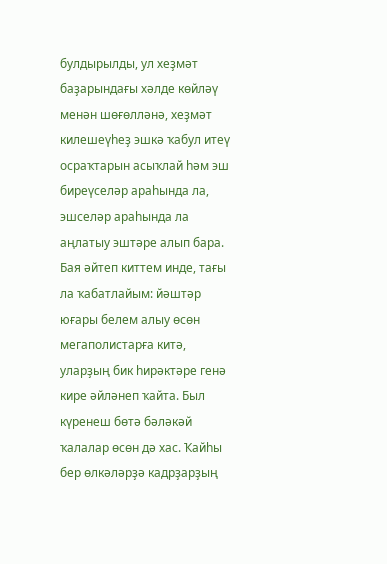булдырылды, ул хеҙмәт баҙарындағы хәлде көйләү менән шөғөлләнә, хеҙмәт килешеүһеҙ эшкә ҡабул итеү осраҡтарын асыҡлай һәм эш биреүселәр араһында ла, эшселәр араһында ла аңлатыу эштәре алып бара.
Бая әйтеп киттем инде, тағы ла ҡабатлайым: йәштәр юғары белем алыу өсөн мегаполистарға китә, уларҙың бик һирәктәре генә кире әйләнеп ҡайта. Был күренеш бөтә бәләкәй ҡалалар өсөн дә хас. Ҡайһы бер өлкәләрҙә кадрҙарҙың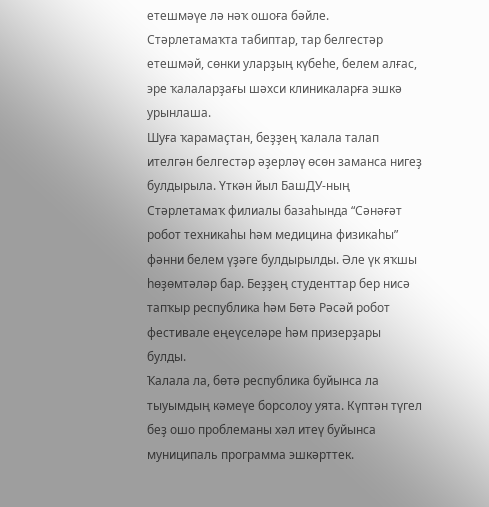етешмәүе лә нәҡ ошоға бәйле. Стәрлетамаҡта табиптар, тар белгестәр етешмәй, сөнки уларҙың күбеһе, белем алғас, эре ҡалаларҙағы шәхси клиникаларға эшкә урынлаша.
Шуға ҡарамаҫтан, беҙҙең ҡалала талап ителгән белгестәр әҙерләү өсөн заманса нигеҙ булдырыла. Үткән йыл БашДУ-ның Стәрлетамаҡ филиалы базаһында “Сәнәғәт робот техникаһы һәм медицина физикаһы” фәнни белем үҙәге булдырылды. Әле үк яҡшы һөҙөмтәләр бар. Беҙҙең студенттар бер нисә тапҡыр республика һәм Бөтә Рәсәй робот фестивале еңеүселәре һәм призерҙары булды.
Ҡалала ла, бөтә республика буйынса ла тыуымдың кәмеүе борсолоу уята. Күптән түгел беҙ ошо проблеманы хәл итеү буйынса муниципаль программа эшкәрттек.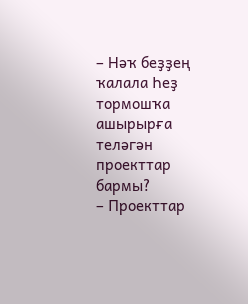– Нәҡ беҙҙең ҡалала Һеҙ тормошҡа ашырырға теләгән проекттар бармы?
– Проекттар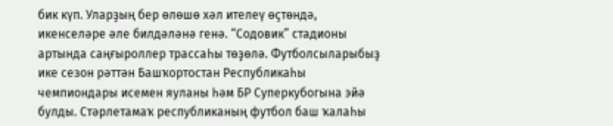бик күп. Уларҙың бер өлөшө хәл ителеү өҫтөндә, икенселәре әле билдәләнә генә. “Содовик” стадионы артында саңғыроллер трассаһы төҙөлә. Футболсыларыбыҙ ике сезон рәттән Башҡортостан Республикаһы чемпиондары исемен яуланы һәм БР Суперкубогына эйә булды. Стәрлетамаҡ республиканың футбол баш ҡалаһы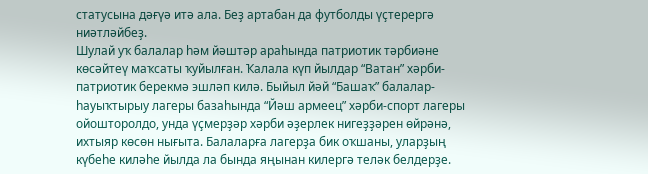статусына дәғүә итә ала. Беҙ артабан да футболды үҫтерергә ниәтләйбеҙ.
Шулай уҡ балалар һәм йәштәр араһында патриотик тәрбиәне көсәйтеү маҡсаты ҡуйылған. Ҡалала күп йылдар “Ватан” хәрби-патриотик берекмә эшләп килә. Быйыл йәй “Башаҡ” балалар-һауыҡтырыу лагеры базаһында “Йәш армеец” хәрби-спорт лагеры ойошторолдо, унда үҫмерҙәр хәрби әҙерлек нигеҙҙәрен өйрәнә, ихтыяр көсөн нығыта. Балаларға лагерҙа бик оҡшаны, уларҙың күбеһе киләһе йылда ла бында яңынан килергә теләк белдерҙе.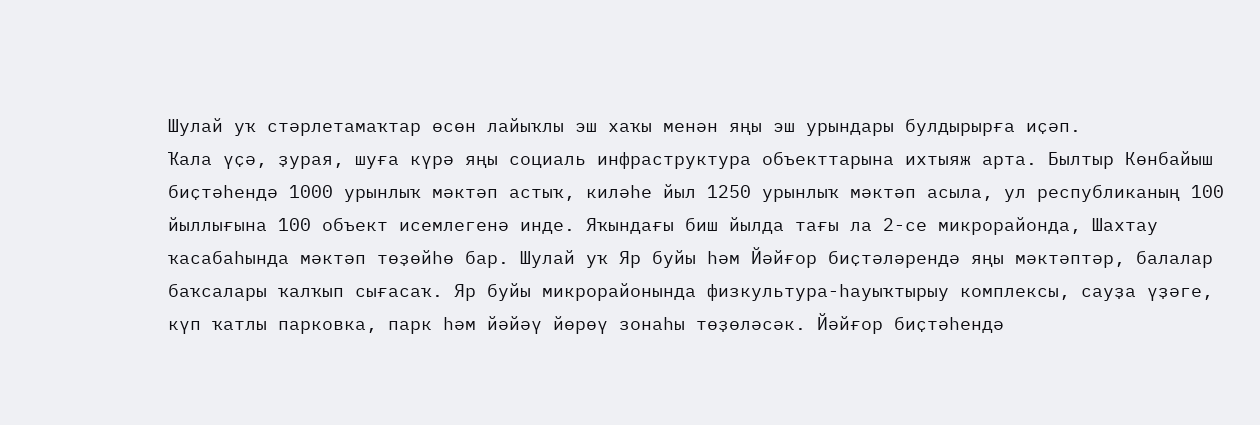Шулай уҡ стәрлетамаҡтар өсөн лайыҡлы эш хаҡы менән яңы эш урындары булдырырға иҫәп.
Ҡала үҫә, ҙурая, шуға күрә яңы социаль инфраструктура объекттарына ихтыяж арта. Былтыр Көнбайыш биҫтәһендә 1000 урынлыҡ мәктәп астыҡ, киләһе йыл 1250 урынлыҡ мәктәп асыла, ул республиканың 100 йыллығына 100 объект исемлегенә инде. Яҡындағы биш йылда тағы ла 2-се микрорайонда, Шахтау ҡасабаһында мәктәп төҙөйһө бар. Шулай уҡ Яр буйы һәм Йәйғор биҫтәләрендә яңы мәктәптәр, балалар баҡсалары ҡалҡып сығасаҡ. Яр буйы микрорайонында физкультура-һауыҡтырыу комплексы, сауҙа үҙәге, күп ҡатлы парковка, парк һәм йәйәү йөрөү зонаһы төҙөләсәк. Йәйғор биҫтәһендә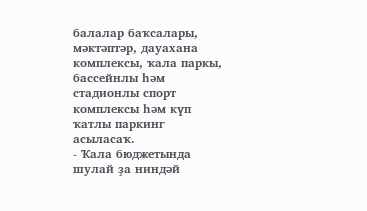балалар баҡсалары, мәктәптәр, дауахана комплексы, ҡала паркы, бассейнлы һәм стадионлы спорт комплексы һәм күп ҡатлы паркинг асыласаҡ.
- Ҡала бюджетында шулай ҙа ниндәй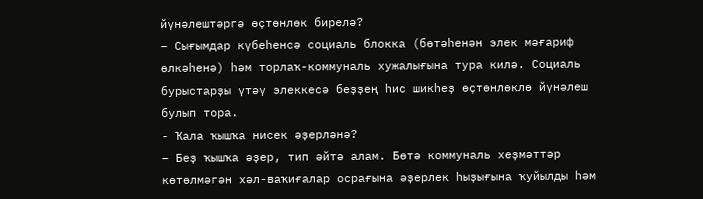йүнәлештәргә өҫтөнлөк бирелә?
– Сығымдар күбеһенсә социаль блокка (бөтәһенән элек мәғариф өлкәһенә) һәм торлаҡ-коммуналь хужалығына тура килә. Социаль бурыстарҙы үтәү элеккесә беҙҙең һис шикһеҙ өҫтөнлөклө йүнәлеш булып тора.
- Ҡала ҡышҡа нисек әҙерләнә?
– Беҙ ҡышҡа әҙер, тип әйтә алам. Бөтә коммуналь хеҙмәттәр көтөлмәгән хәл-ваҡиғалар осрағына әҙерлек һыҙығына ҡуйылды һәм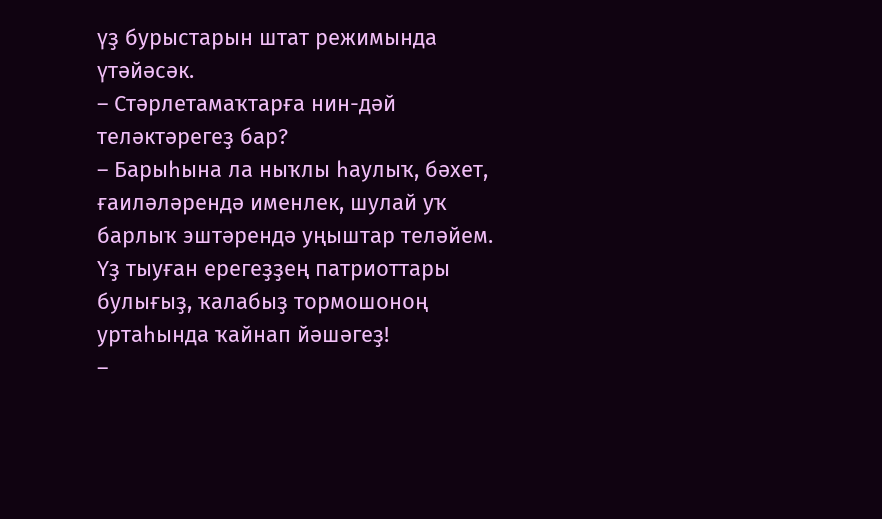үҙ бурыстарын штат режимында үтәйәсәк.
– Стәрлетамаҡтарға нин-дәй теләктәрегеҙ бар?
– Барыһына ла ныҡлы һаулыҡ, бәхет, ғаиләләрендә именлек, шулай уҡ барлыҡ эштәрендә уңыштар теләйем. Үҙ тыуған ерегеҙҙең патриоттары булығыҙ, ҡалабыҙ тормошоноң уртаһында ҡайнап йәшәгеҙ!
–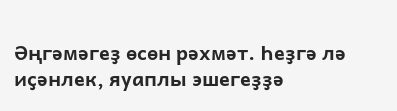Әңгәмәгеҙ өсөн рәхмәт. Һеҙгә лә иҫәнлек, яуаплы эшегеҙҙә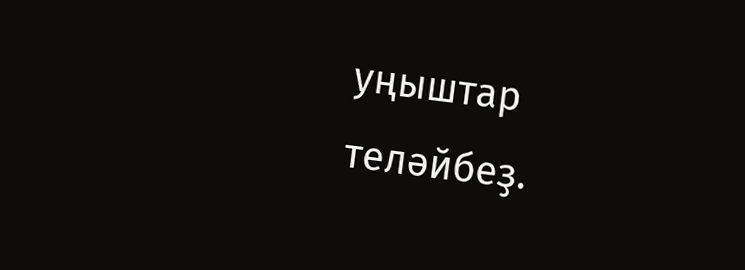уңыштар теләйбеҙ.